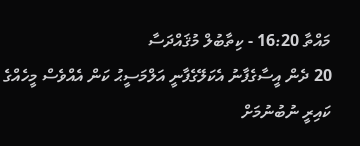މައްތާ 16:20 - ކިތާބުލް މުޤައްދަސާ
20 ދެން އީސާގެފާނު އެކަލޭގެފާނީ އަލްމަސީޙު ކަން އެއްވެސް މީހެއްގެ ކައިރީ ނުބުނުމަށް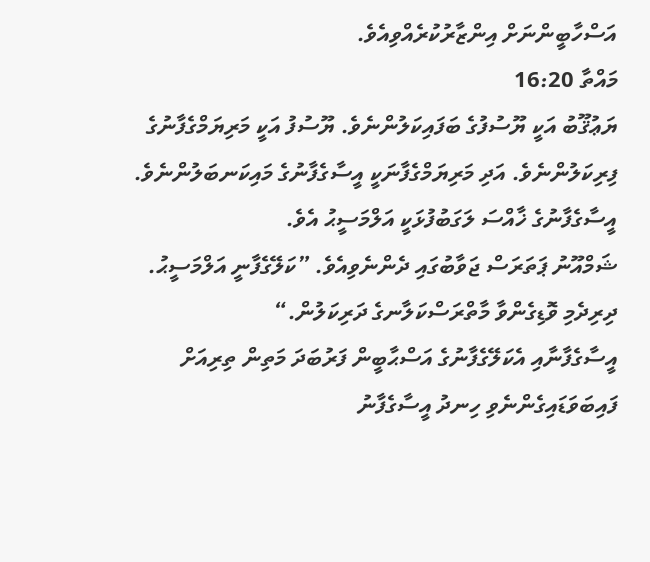އަސްހާބީންނަށް އިންޒާރުކުރެއްވިއެވެ.
މައްތާ 16:20
ޔަޢުޤޫބު އަކީ ޔޫސުފުގެ ބަފައިކަލުންނެވެ. ޔޫސުފު އަކީ މަރިޔަމްގެފާނުގެ ފިރިކަލުންނެވެ. އަދި މަރިޔަމްގެފާނަކީ އީސާގެފާނުގެ މައިކަނބަލުންނެވެ. އީސާގެފާނުގެ ޚާއްސަ ލަގަބުފުޅަކީ އަލްމަސީޙު އެވެ.
ޝަމްއޫނު ޕަތަރަސް ޖަވާބުގައި ދެންނެވިއެވެ. ”ކަލޭގެފާނީ އަލްމަސީޙު. ދިރިދެމި ވޮޑިގެންވާ މާތްރަސްކަލާނގެ ދަރިކަލުން.“
އީސާގެފާނާއި އެކަލޭގެފާނުގެ އަސްޙާބީން ފަރުބަދަ މަތިން ތިރިއަށް ފައިބަވަޑައިގެންނެވި ހިނދު އީސާގެފާނު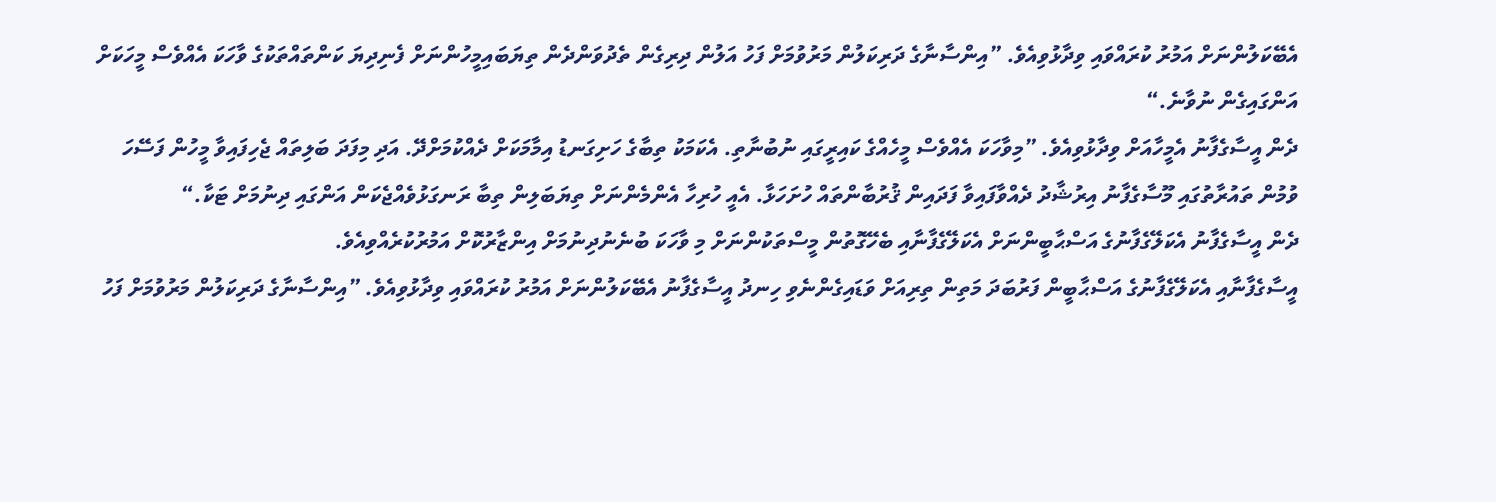އެބޭކަލުންނަށް އަމުރު ކުރައްވައި ވިދާޅުވިއެވެ. ”އިންސާނާގެ ދަރިކަލުން މަރުވުމަށް ފަހު އަލުން ދިރިގެން ތެދުވަންދެން ތިޔަބައިމީހުންނަށް ފެނިދިޔަ ކަންތައްތަކުގެ ވާހަކަ އެއްވެސް މީހަކަށް އަންގައިގެން ނުވާނެ.“
ދެން އީސާގެފާނު އެމީހާއަށް ވިދާޅުވިއެވެ. ”މިވާހަކަ އެއްވެސް މީހެއްގެ ކައިރީގައި ނުބުނާތި. އެކަމަކު ތިބާގެ ހަށިގަނޑު އިމާމަކަށް ދެއްކުމަށްދޭ. އަދި މިފަދަ ބަލިތައް ޖެހިފައިވާ މީހުން ފަސޭހަ ވުމުން ތައުރާތުގައި މޫސާގެފާނު އިރުޝާދު ދެއްވާފައިވާ ފަދައިން ޤުރުބާންތައް ހުށަހަޅާ. އެއީ ހުރިހާ އެންމެންނަށް ތިޔަބަލިން ތިބާ ރަނގަޅުވެއްޖެކަން އަންގައި ދިނުމަށް ޓަކާ.“
ދެން އީސާގެފާނު އެކަލޭގެފާނުގެ އަސްޙާބީންނަށް އެކަލޭގެފާނާއި ބެހޭގޮތުން މީސްތަކުންނަށް މި ވާހަކަ ބުނެނުދިނުމަށް އިންޒާރުކޮށް އަމުރުކުރެއްވިއެވެ.
އީސާގެފާނާއި އެކަލޭގެފާނުގެ އަސްޙާބީން ފަރުބަދަ މަތިން ތިރިއަށް ވަޑައިގެންނެވި ހިނދު އީސާގެފާނު އެބޭކަލުންނަށް އަމުރު ކުރައްވައި ވިދާޅުވިއެވެ. ”އިންސާނާގެ ދަރިކަލުން މަރުވުމަށް ފަހު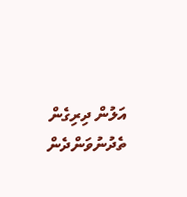އަލުން ދިރިގެން ތެދުނުވަންދެން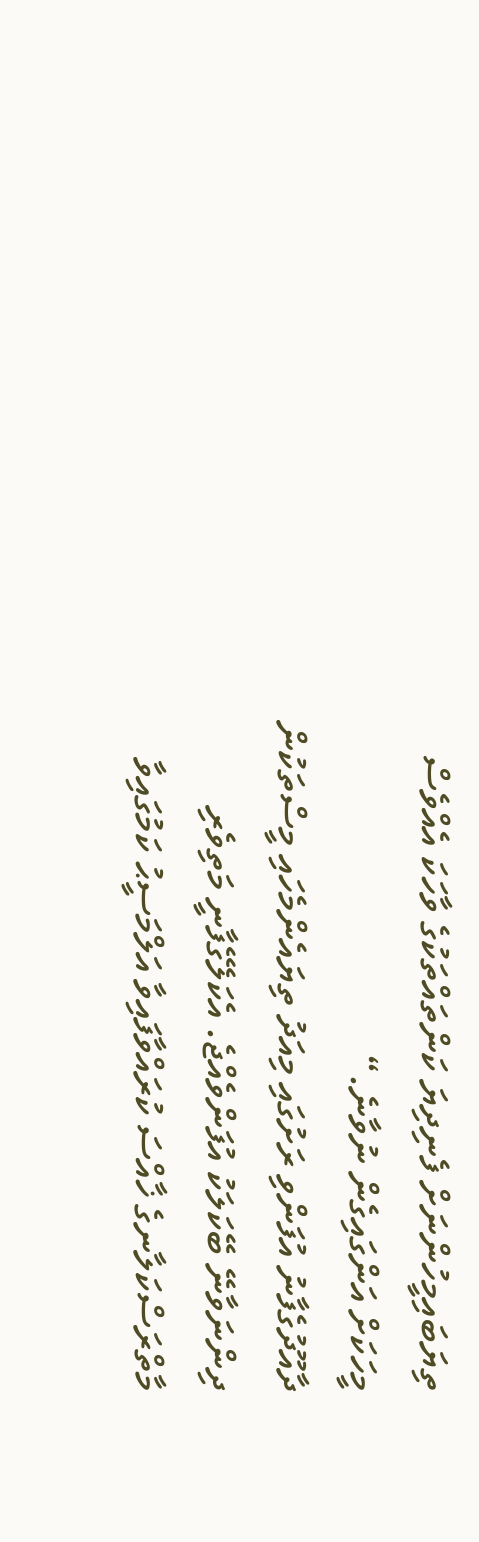ތިޔަބައިމީހުންނަށް ފެނިދިޔަ ކަންތައްތަކުގެ ވާހަކަ އެއްވެސް މީހަކަށް އަންގައިގެން ނުވާނެ.“
ދާއޫދުގެފާނު އުފަންވި ރަށުގައި މިއަދު ތިޔައެންމެހައި މީސްތަކުން ދިންނަވާނޭ ބޭކަލަކު އުފަންވެއްޖެ. އެކަލޭގެފާނީ މަތިވެރި މާތްރަސްކަލާނގެ ޚާއްސަ ކުރައްވާފައިވާ އަލްމަސީޙު ކަމުގައިވާ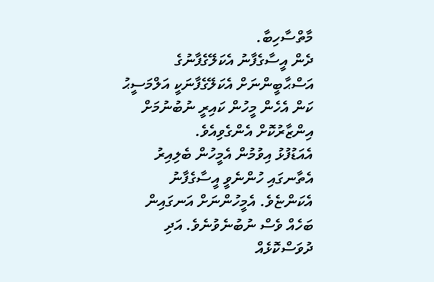މާތްސާހިބާ.
ދެން އީސާގެފާނު އެކަލޭގެފާނުގެ އަސްޙާބީންނަށް އެކަލޭގެފާނަކީ އަލްމަސީޙު ކަން އެހެން މީހުން ކައިރީ ނުބުނުމަށް އިންޒާރުކޮށް އެންގެވިއެވެ.
އެއަޑުފުޅު އިވުމުން އެމީހުން ބެލިއިރު އެތާނގައި ހުންނެވީ އީސާގެފާނު އެކަންޏެވެ. އެމީހުންނަށް އަނގައިން ބަހެއް ވެސް ނުބުނެވުނެވެ. އަދި ދުވަސްކޮޅެއް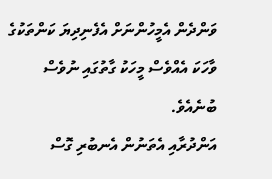ވަންދެން އެމީހުންނަށް އެފެނިދިޔަ ކަންތަކުގެ ވާހަކަ އެއްވެސް މީހަކު ގާތުގައި ނުވެސް ބުނެއެވެ.
އަންދުރާއި އެތަނުން އެނބުރި ގޮސް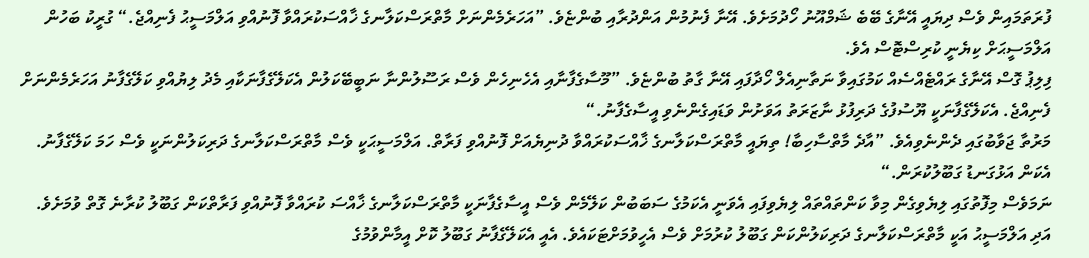ފުރަތަމައިން ވެސް ދިޔައީ އޭނާގެ ބޭބެ ޝަމްއޫނު ހޯދުމަށެވެ. އޭނާ ފެނުމުން އަންދުރާއި ބުންޏެވެ. ”އަހަރެމެންނަށް މާތްރަސްކަލާނގެ ޚާއްސަކުރައްވާ ފޮނުއްވި އަލްމަސީޙު ފެނިއްޖެ.“ ގުރީކު ބަހުން އަލްމަސީޙަށް ކިޔެނީ ކުރިސްޓޮސް އެވެ.
ފިލިޕު ގޮސް އޭނާގެ ރައްޓެއްސެއް ކަމުގައިވާ ނަތާނިއެލް ހޯދާފައި އޭނާ ގާތު ބުންޏެވެ. ”މޫސާގެފާނާއި އެހެނިހެން ވެސް ރަސޫލުންނާ ނަބީބޭކަލުން އެކަލޭގެފާނަކާއި މެދު ލިޔުއްވި ކަލޭގެފާނު އަހަރެމެންނަށް ފެނިއްޖެ. އެކަލޭގެފާނަކީ ޔޫސުފުގެ ދަރިފުޅު ނާޒަރަތު އަވަށުން ވަޑައިގެންނެވި އީސާގެފާނު.“
މަރުތާ ޖަވާބުގައި ދެންނެވިއެވެ. ”އާދެ މާތްސާހިބާ! ތިޔައީ މާތްރަސްކަލާނގެ ޚާއްސަކުރައްވާ ދުނިޔެއަށް ފޮނުއްވި ފަރާތް. އަލްމަސީޙަކީ ވެސް މާތްރަސްކަލާނގެ ދަރިކަލުންނަކީ ވެސް ހަމަ ކަލޭގެފާނު. އެކަން އަޅުގަނޑު ގަބޫލުކުރަން.“
ނަމަވެސް މިފޮތުގައި ލިޔެވިގެން މިވާ ކަންތައްތައް ލިޔެވިފައި އެވަނީ އެކަމުގެ ސަބަބުން ކަލޭމެން ވެސް އީސާގެފާނަކީ މާތްރަސްކަލާނގެ ޚާއްސަ ކުރައްވާ ފޮނުއްވި ފަރާތްކަން ގަބޫލު ކުރާނެ ގޮތް ވުމަށެވެ. އަދި އަލްމަސީޙު އަކީ މާތްރަސްކަލާނގެ ދަރިކަލުންކަން ގަބޫލު ކުރުމަށް ވެސް އެހީވުމަށްޓަކައެވެ. އެއީ އެކަލޭގެފާނު ގަބޫލު ކޮށް އީމާންވުމުގެ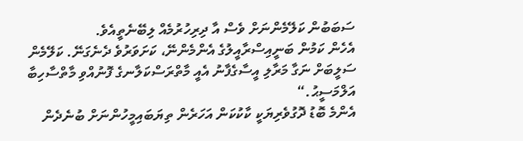ސަބަބުން ކަލޭމެންނަށް ވެސް އާ ދިރިހުރުމެއް ލިބޭނެތީއެވެ.
އެހެން ކަމުން ބަނީއިސްރާއީލުގެ އެންމެންނޭ، ކަށަވަރުވެ ދެނެގަނޭ. ކަލޭމެން ސަލީބަށް ނަގާ މަރާލި އީސާގެފާނު އެއީ މާތްރަސްކަލާނގެ ފޮނުއްވި މާތްސާހިބާ އަލްމަސީޙު.“
އެންމެ ބޮޑު ދޮގުވެރިޔަކީ ކާކުކަން އަހަރެން ތިޔަބައިމީހުންނަށް ބުނެދެން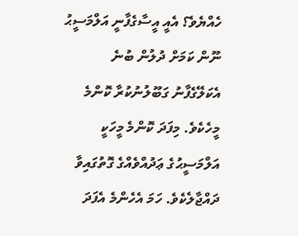ހެއްޔެވެ؟ އެއީ އީސާގެފާނީ އަލްމަސީޙު ނޫން ކަމަށް ދުލުން ބުނެ އެކަލޭގެފާނު ގަބޫލުނުކުރާ ކޮންމެ މީހެކެވެ. މިފަދަ ކޮންމެ މީހަކީ އަލްމަސީޙުގެ ޢަދުއްވެއްގެ ގޮތުގައިވާ ދައްޖާލެކެވެ. ހަމަ އެހެންމެ އެފަދަ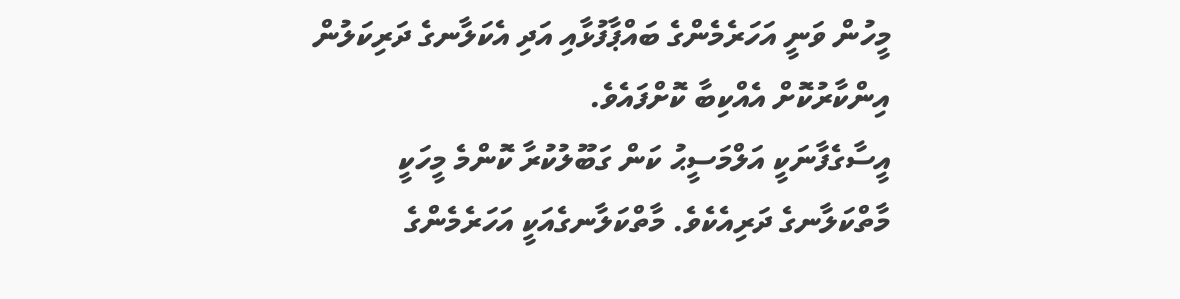މީހުން ވަނީ އަހަރެމެންގެ ބައްޕާފުޅާއި އަދި އެކަލާނގެ ދަރިކަލުން އިންކާރުކޮށް އެއްކިބާ ކޮށްފައެވެ.
އީސާގެފާނަކީ އަލްމަސީޙު ކަން ގަބޫލުކުރާ ކޮންމެ މީހަކީ މާތްކަލާނގެ ދަރިއެކެވެ. މާތްކަލާނގެއަކީ އަހަރެމެންގެ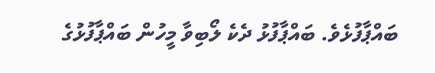ބައްޕާފުޅެވެ. ބައްޕާފުޅު ދެކެ ލޯބިވާ މީހުން ބައްޕާފުޅުގެ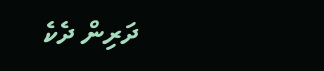ދަރިން ދެކެ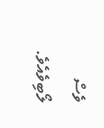ވެސް ލޯބިވެއެވެ.